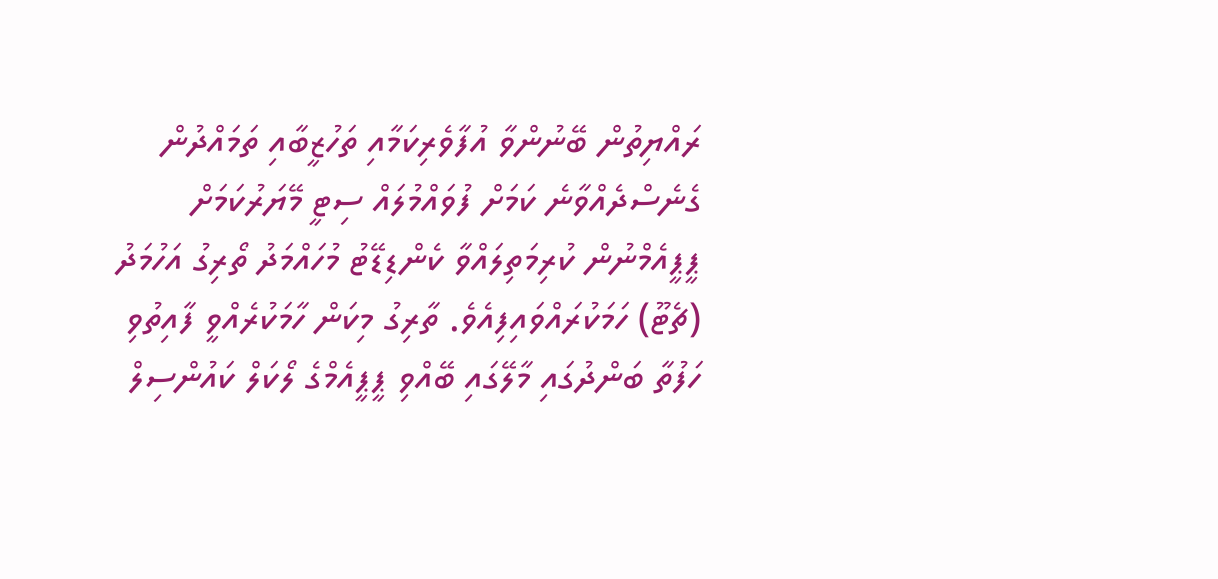ރައްޔިތުން ބޭނުންވާ އުފާވެރިކަމާއި ތަހުޒީބާއި ތަމައްދުން ގެނެސްދެއްވާނެ ކަމަށް ފުވައްމުލައް ސިޓީ މޭޔަރުކަމަށް ޕީޕީއެމްނުން ކުރިމަތިލައްވާ ކެންޑިޑޭޓު މުހައްމަދު ތޯރިގު އަހުމަދު (ޗެޓޫ) ހަމަކުރައްވައިފިއެވެ. ތާރިގު މިކަން ހާމަކުރެއްވީ ފާއިތުވި ހަފުތާ ބަންދުގައި މާލޭގައި ބޭއްވި ޕީޕީއެމްގެ ލޯކަލް ކައުންސިލް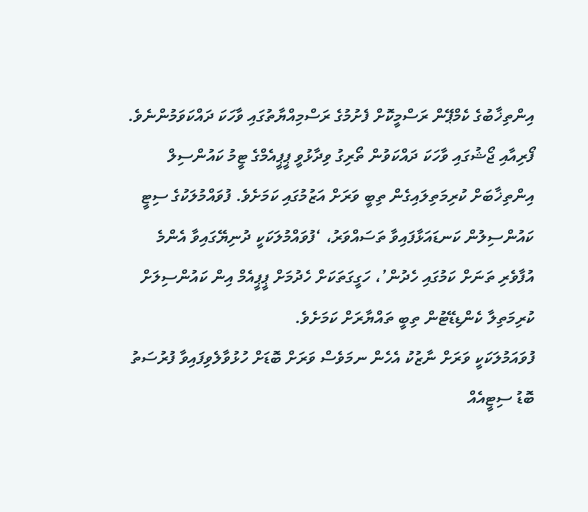އިންތިޚާބުގެ ކެމްޕޭން ރަސްމީކޮށް ފެށުމުގެ ރަސްމިއްޔާތުގައި ވާހަކަ ދައްކަވަމުންނެވެ.
ފޯރިއާއި ޖޯޝުގައި ވާހަކަ ދައްކަވުން ތޯރިގު ވިދާޅުވީ ޕީޕީއެމްގެ ޓީމު ކައުންސިލް އިންތިޚާބަށް ކުރިމަތިލައިގެން ތިބީ ވަރަށް އަޒުމުގައި ކަމަށެވެ. ފުވައްމުލަކުގެ ސިޓީ ކައުންސިލުން ކަނޑައަޅާފައިވާ ތަސައްވަރު، ‘ފުވައްމުލަކަކީ ދުނިޔޭގައިވާ އެންމެ އުފާވެރި ތަނަށް ކަމުގައި ހެދުން’، ހަގީގަތަކަށް ހެދުމަށް ޕީޕީއެމް އިން ކައުންސިލަށް ކުރިމަތިލާ ކެންޑިޑޭޓުން ތިބީ ތައްޔާރަށް ކަމަށެވެ.
ފުވައަމުލަކަކީ ވަރަށް ނާޒުކު އެހެން ނމަވެސް ވަރަށް ބޮޑަށް ހުޅުވާލެވިފައިވާ ފުރުސަތު ބޮޑު ސިޓީއެއް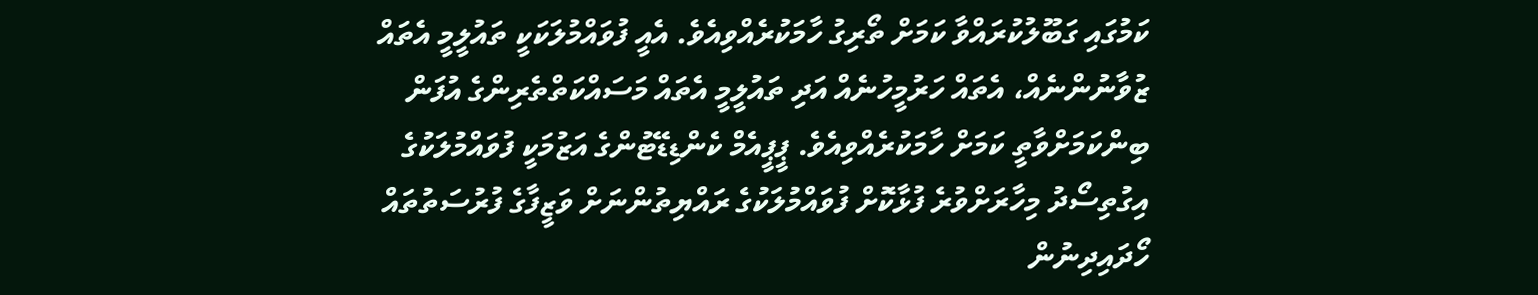ކަމުގައި ގަބޫލުކުރައްވާ ކަމަށް ތޯރިގު ހާމަކުރެއްވިއެވެ. އެއީ ފުވައްމުލަކަކީ ތައުލީމީ އެތައް ޒުވާނުންނެއް، އެތައް ހަރުމީހުނެއް އަދި ތައުލީމީ އެތައް މަސައްކަތްތެރިންގެ އުފަން ބިންކަމަށްވާތީ ކަމަށް ހާމަކުރެއްވިއެވެ. ޕީޕީއެމް ކެންޑިޑޭޓުންގެ އަޒުމަކީ ފުވައްމުލަކުގެ އިގުތިސޯދު މިހާރަށްވުރެ ފުޅާކޮށް ފުވައްމުލަކުގެ ރައްޔިތުންނަށް ވަޒީފާގެ ފުރުސަތުތައް ހޯދައިދިނުން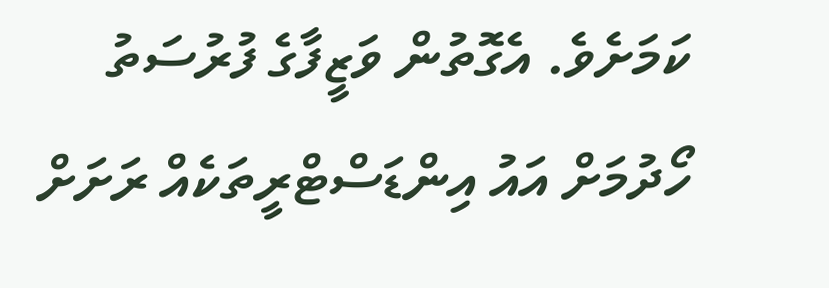ކަމަށެވެ. އެގޮތުން ވަޒީފާގެ ފުރުސަތު ހޯދުމަށް އައު އިންޑަސްޓްރީތަކެއް ރަށަށް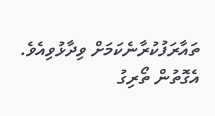ތައާރަފުކުރާނެކަމަށް ވިދާޅުވިއެވެ.
އެގޮތުން ތޯރިގު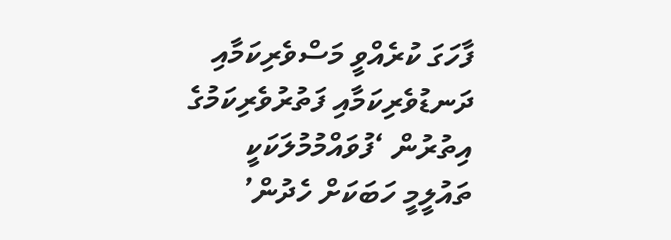ފާހަގަ ކުރެއްވީ މަސްވެރިކަމާއި ދަނޑުވެރިކަމާއި ފަތުރުވެރިކަމުގެ އިތުރުން ‘ފުވައްމުމުލަކަކީ ތައުލީމީ ހަބަކަށް ހެދުން’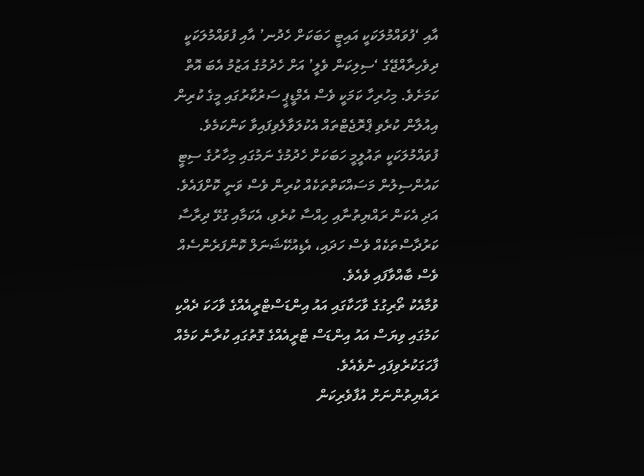އާއި ‘ފުވައްމުލަކަކީ އައިޓީ ހަބަކަށް ހެދުނ’ އާއި ފުވައްމުލަކަކީ ދިވެހިރާއްޖޭގެ ‘ސިލިކަން ވެލީ’ އަށް ހެދުމުގެ އަޒުމު އެބަ އޮތް ކަމަށެވެ. މިހުރިހާ ކަމަކީ ވެސް އެމްޑީޕީ ސަރުކާރުގައި މީގެ ކުރިން އިއުލާން ކުރެވި ޕްރޮޖެޓްތައް އެކުލަވާލެވިފައިވާ ކަންކަމެވެ.
ފުވައްމުލަކަކީ ތައުލީމީ ހަބަކަށް ހެދުމުގެ ނަމުގައި މިހާރުގެ ސިޓީ ކައުންސިލުން މަސައްކަތްތަކެއް ކުރިން ވެސް ވަނީ ކޮށްފައެވެ. އަދި އެކަން ރައްޔިތުނާއި ހިއްސާ ކުރެވި، އެކަމާއި ގުޅޭ ދިރާސާ ކަރުދާސްތަކެއް ވެސް ހަދައި، އެޑިއުކޭޝަނަލް ކޮންފަރެންސެއް ވެސް ބާއްވާފައި ވެއެވެ.
ވުމާއެކު ތޯރިގުގެ ވާހަކާގައި އައު އިންޑަސްޓްރީއެއްގެ ވާހަކަ ދެއްކި ކަމުގައި ވިޔަސް އައު އިންޑަސް ޓްރީއެއްގެ ގޮތުގައި ކުރާނެ ކަމެއް ފާހަގަކުރެވިފައި ނުވެއެވެ.
ރައްޔިތުންނަށް އުފާވެރިކަން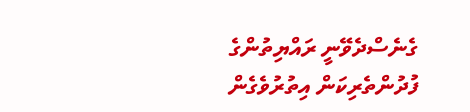ގެނެސްދެވޭނީ ރައްޔިތުންގެ ފުދުންތެރިކަން އިތުރުވެގެން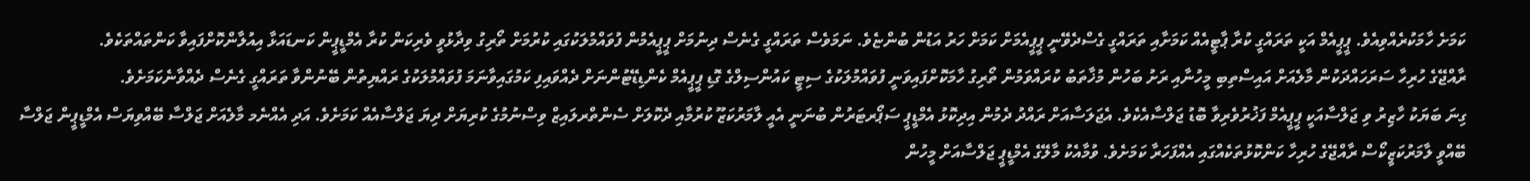ކަމަށެ ހާމަކުރެއްވިއެވެ. ޕީޕީއެމް އަކީ ތަރައްގީ ކުރާ ޕާޓީއެއް ކަމަށާއި ތަރައްގީ ގެސްދެވޭނީ ޕީޕީއެމަށް ކަމަށް ހަރު އަޑުން ބުންޏެވެ. ނަމަވެސް ތަރައްގީ ގެނެސް ދިނުމަށް ޕީޕީއެމުން ފުވައްމުލަކުގައި ކުރުމަށް ތޯރިގު ވިދާޅުވީ ވެރިކަން ކުރާ އެމްޑީޕީން ކަނޑައަޅާ އިއުލާންކޮށްފައިވާ ކަންތައްތަކެވެ.
ރާއްޖޭގެ ހުރިހާ ސަރަހައްދަކުން މާލެއަށް އައިސްތިބި މީހުނާއި ރަށު ބަހުން މުޚާތަބު ކުރައްވަމުން ތޯރިގު ހާމަކޮށްފައިވަނީ ފުވައްމުލަކުގެ ސިޓީ ކައުންސިލްގެ ގޮޑި ޕީޕީއެމް ކެންޑިޑޭޓުންނަށް ދެއްވައިފި ކަމުގައިވާނަމަ ފުވައްމުލަކުގެ ރައްޔިތުން ބޭނުންވާ ތަރައްގީ ގެނެސް ދެއްވާނެކަމަށެވެ.
ގިނަ ބަޔަކު ހާޒިރު ވި ޖަލްސާއަކީ ޕީޕީއެމް ފަޚުރުވެރިވާ ބޮޑު ޖަލްސާއެކެވެ. އެޖަލަސާއަށް ރައްދު ދެމުން އިދިކޮޅު އެމްޑީޕީ ސަޕޯރޓަރުން ބުނަނީ އެއީ ލާމަރުކަޒޫ ކުރުމާއި ދެކޮލަށް ސެންތްރލައިޒް ވިސްނުމުގެ ކުރިޔަށް ދިޔަ ޖަލްސާއެއް ކަމަށެވެ. އަދި އެއްނެމ މާލެއަށް ޖަލްސާ ބޭއްވިޔަސް އެމްޑީޕީން ޖަލްސާ ބޭއްވީ ލާމަރުކަޒީކޯސް ރާއްޖޭގެ ހުރިހާ ކަންކޮޅުތަކެއްގައި އެއްފަހަރާ ކަމަށެވެ. ވުމާއެކު މާލޭގެ އެމްޑީޕީ ޖަލްސާއަށް މީހުން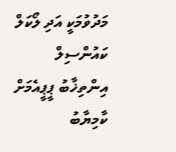މަދުވުމަކީ އަދި ލޯކަލް ކައުންސިލް އިންތިޚާބު ޕީޕީއެމަށް ކާމިޔާބު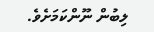ލިބުން ނޫންކަމަށެވެ.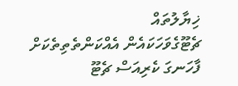ޚިޔާލުތައް
ޗެޓޫގެވަހަކައެން އެއްކަންތެތިތެކަށް ފާހަނގަ ކެރިއަސް ޗެޓޫ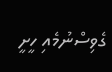ގެވިސްނުމެއި ހީށީ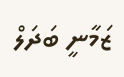ޒަމާނީ ބަދަލް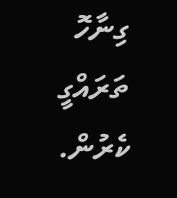ގިނާހޮ ތަރައްގީ ކެރުން.